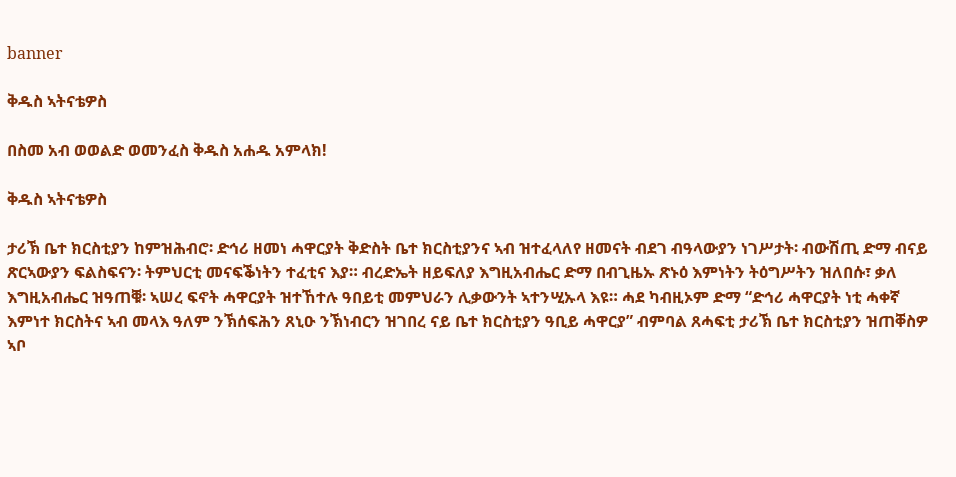banner

ቅዱስ ኣትናቴዎስ

በስመ አብ ወወልድ ወመንፈስ ቅዱስ አሐዱ አምላክ!

ቅዱስ ኣትናቴዎስ

ታሪኽ ቤተ ክርስቲያን ከምዝሕብሮ፡ ድኅሪ ዘመነ ሓዋርያት ቅድስት ቤተ ክርስቲያንና ኣብ ዝተፈላለየ ዘመናት ብደገ ብዓላውያን ነገሥታት፡ ብውሽጢ ድማ ብናይ ጽርኣውያን ፍልስፍናን፡ ትምህርቲ መናፍቕነትን ተፈቲና እያ። ብረድኤት ዘይፍለያ እግዚአብሔር ድማ በብጊዜኡ ጽኑዕ እምነትን ትዕግሥትን ዝለበሱ፣ ቃለ እግዚአብሔር ዝዓጠቑ፡ ኣሠረ ፍኖት ሓዋርያት ዝተኸተሉ ዓበይቲ መምህራን ሊቃውንት ኣተንሢኡላ እዩ። ሓደ ካብዚኦም ድማ “ድኅሪ ሓዋርያት ነቲ ሓቀኛ እምነተ ክርስትና ኣብ መላእ ዓለም ንኽሰፍሕን ጸኒዑ ንኽነብርን ዝገበረ ናይ ቤተ ክርስቲያን ዓቢይ ሓዋርያ” ብምባል ጸሓፍቲ ታሪኽ ቤተ ክርስቲያን ዝጠቐስዎ ኣቦ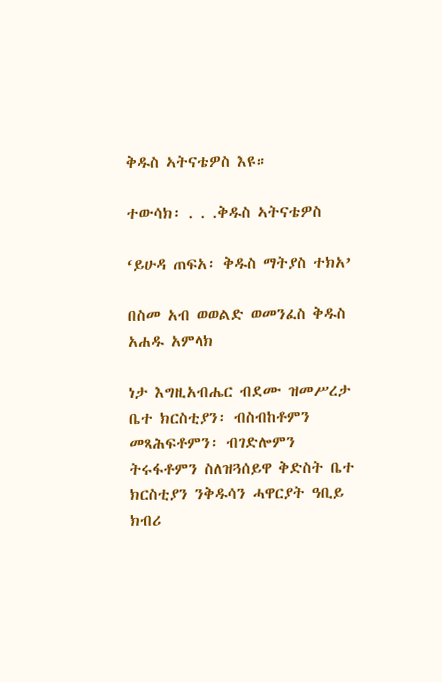ቅዱስ ኣትናቴዎስ እዩ።

ተውሳክ፡ . . .ቅዱስ ኣትናቴዎስ

‘ይሁዳ ጠፍአ፡ ቅዱስ ማትያስ ተክአ’

በስመ አብ ወወልድ ወመንፈስ ቅዱስ አሐዱ አምላክ

ነታ እግዚአብሔር ብደሙ ዝመሥረታ ቤተ ክርስቲያን፡ ብስብከቶምን መጻሕፍቶምን፡ ብገድሎምን ትሩፋቶምን ስለዝጓሰይዋ ቅድስት ቤተ ክርስቲያን ንቅዱሳን ሓዋርያት ዓቢይ ክብሪ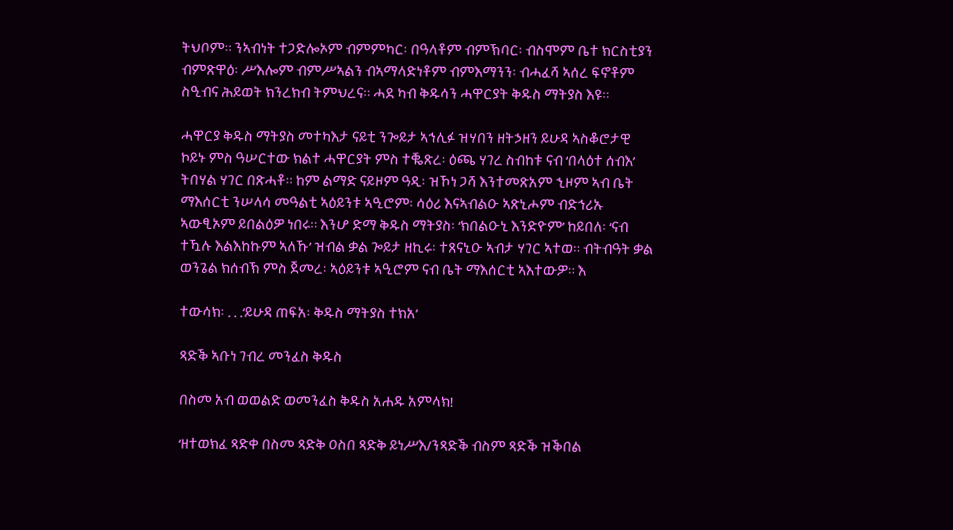ትህቦም። ንኣብነት ተጋድሎኦም ብምምካር፡ በዓላቶም ብምኽባር፡ ብስሞም ቤተ ክርስቲያን ብምጽዋዕ፡ ሥእሎም ብምሥኣልን ብኣማላድነቶም ብምእማንን፡ ብሓፈሻ ኣሰረ ፍኖቶም ስዒብና ሕይወት ክንረክብ ትምህረና። ሓደ ካብ ቅዱሳን ሓዋርያት ቅዱስ ማትያስ እዩ።

ሓዋርያ ቅዱስ ማትያስ መተካእታ ናይቲ ንጐይታ ኣኅሊፉ ዝሃበን ዘትኃዘን ይሁዳ ኣስቆሮታዊ ኮይኑ ምስ ዓሠርተው ክልተ ሓዋርያት ምስ ተቘጽረ፡ ዕጫ ሃገረ ስብከቱ ናብ ‘በላዕተ ሰብእ’ ትበሃል ሃገር በጽሓቶ። ከም ልማድ ናይዞም ዓዲ፡ ዝኾነ ጋሻ እንተመጽአም ኂዞም ኣብ ቤት ማእሰርቲ ንሠላሳ መዓልቲ ኣዕይንቱ ኣዒሮም፡ ሳዕሪ እናኣብልዑ ኣጽኒሖም ብድኅሪኡ ኣውፂኦም ይበልዕዎ ነበሩ። እንሆ ድማ ቅዱስ ማትያስ፡ ‘ክበልዑኒ እንድዮም’ ከይበለ፡ ‘ናብ ተዃሉ እልእከኩም ኣለኹ’ ዝብል ቃል ጐይታ ዘኪሩ፡ ተጸናኒዑ ኣብታ ሃገር ኣተወ። ብትብዓት ቃል ወንጌል ክሰብኽ ምስ ጀመረ፡ ኣዕይንቱ ኣዒሮም ናብ ቤት ማእሰርቲ ኣእተውዎ። እ

ተውሳክ፡ . . .‘ይሁዳ ጠፍአ፡ ቅዱስ ማትያስ ተክአ’

ጻድቕ ኣቡነ ገብረ መንፈስ ቅዱስ

በስመ አብ ወወልድ ወመንፈስ ቅዱስ አሐዱ አምላክ!

‘ዘተወክፈ ጻድቀ በስመ ጻድቅ ዐስበ ጻድቅ ይነሥእ/ንጻድቕ ብስም ጻድቕ ዝቕበል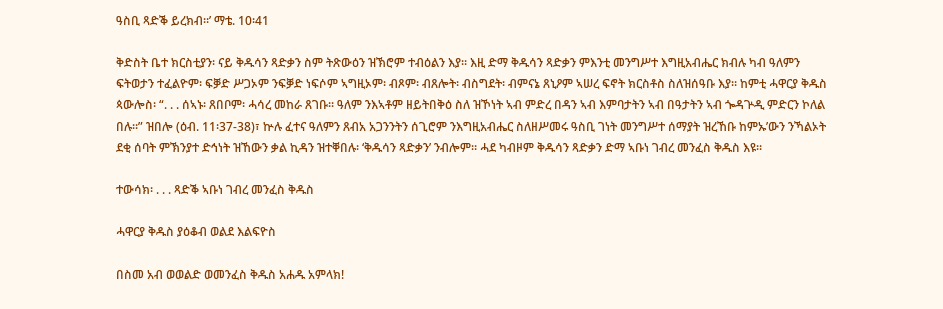ዓስቢ ጻድቕ ይረክብ።’ ማቴ. 10፡41

ቅድስት ቤተ ክርስቲያን፡ ናይ ቅዱሳን ጻድቃን ስም ትጽውዕን ዝኽሮም ተብዕልን እያ። እዚ ድማ ቅዱሳን ጻድቃን ምእንቲ መንግሥተ እግዚአብሔር ክብሉ ካብ ዓለምን ፍትወታን ተፈልዮም፡ ፍቓድ ሥጋኦም ንፍቓድ ነፍሶም ኣግዚኦም፡ ብጾም፡ ብጸሎት፡ ብስግደት፡ ብምናኔ ጸኒዖም ኣሠረ ፍኖት ክርስቶስ ስለዝሰዓቡ እያ። ከምቲ ሓዋርያ ቅዱስ ጳውሎስ፡ “. . . ሰኣኑ፡ ጸበቦም፡ ሓሳረ መከራ ጸገቡ። ዓለም ንእኣቶም ዘይትበቅዕ ስለ ዝኾነት ኣብ ምድረ በዳን ኣብ እምባታትን ኣብ በዓታትን ኣብ ጐዳጕዲ ምድርን ኮለል በሉ።” ዝበሎ (ዕብ. 11፡37-38)፣ ኵሉ ፈተና ዓለምን ጸብአ አጋንንትን ሰጊሮም ንእግዚአብሔር ስለዘሥመሩ ዓስቢ ገነት መንግሥተ ሰማያት ዝረኸቡ ከምኡ’ውን ንኻልኦት ደቂ ሰባት ምኽንያተ ድኅነት ዝኸውን ቃል ኪዳን ዝተቐበሉ፡ ‘ቅዱሳን ጻድቃን’ ንብሎም። ሓደ ካብዞም ቅዱሳን ጻድቃን ድማ ኣቡነ ገብረ መንፈስ ቅዱስ እዩ።

ተውሳክ፡ . . . ጻድቕ ኣቡነ ገብረ መንፈስ ቅዱስ

ሓዋርያ ቅዱስ ያዕቆብ ወልደ እልፍዮስ

በስመ አብ ወወልድ ወመንፈስ ቅዱስ አሐዱ አምላክ!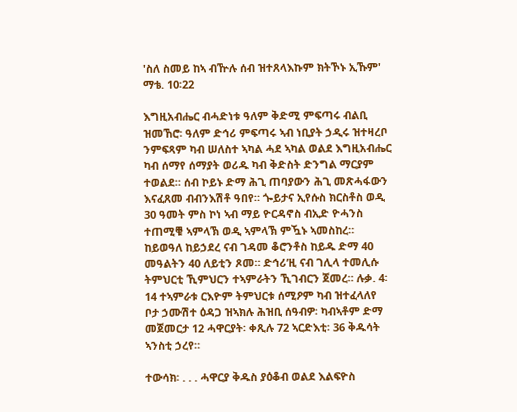'ስለ ስመይ ከኣ ብዅሉ ሰብ ዝተጸላእኩም ክትኾኑ ኢኹም' ማቴ. 10፡22

እግዚአብሔር ብሓድነቱ ዓለም ቅድሚ ምፍጣሩ ብልቢ ዝመኸሮ፡ ዓለም ድኅሪ ምፍጣሩ ኣብ ነቢያት ኃዲሩ ዝተዛረቦ ንምፍጻም ካብ ሠለስተ ኣካል ሓደ ኣካል ወልደ እግዚአብሔር ካብ ሰማየ ሰማያት ወሪዱ ካብ ቅድስት ድንግል ማርያም ተወልደ። ሰብ ኮይኑ ድማ ሕጊ ጠባያውን ሕጊ መጽሓፋውን እናፈጸመ ብብንእሽቶ ዓበየ። ጐይታና ኢየሱስ ክርስቶስ ወዲ 30 ዓመት ምስ ኮነ ኣብ ማይ ዮርዳኖስ ብኢድ ዮሓንስ ተጠሚቑ ኣምላኽ ወዲ ኣምላኽ ምዃኑ ኣመስከረ። ከይወዓለ ከይኃደረ ናብ ገዳመ ቆሮንቶስ ከይዱ ድማ 40 መዓልትን 40 ለይቲን ጾመ። ድኅሪ’ዚ ናብ ገሊላ ተመሊሱ ትምህርቲ ኺምህርን ተኣምራትን ኺገብርን ጀመረ። ሉቃ. 4፡14 ተኣምራቱ ርእዮም ትምህርቱ ሰሚዖም ካብ ዝተፈላለየ ቦታ ኃሙሽተ ዕዳጋ ዝኣክሉ ሕዝቢ ሰዓብዎ፡ ካብኣቶም ድማ መጀመርታ 12 ሓዋርያት፡ ቀጺሉ 72 ኣርድእቲ፡ 36 ቅዱሳት ኣንስቲ ኃረየ።

ተውሳክ፡ . . . ሓዋርያ ቅዱስ ያዕቆብ ወልደ እልፍዮስ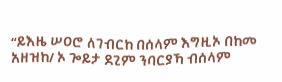“ይእዜ ሠዐሮ ለገብርከ በሰላም እግዚኦ በከመ አዘዝከ/ ኦ ጐይታ ደጊም ንባርያኻ ብሰላም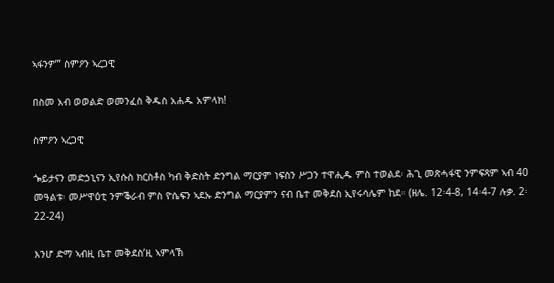ኣፋንዎ’” ስምዖን ኣረጋዊ

በስመ አብ ወወልድ ወመንፈስ ቅዱስ አሐዱ አምላክ!

ስምዖን ኣረጋዊ

ጐይታናን መድኃኒናን ኢየሱስ ክርስቶስ ካብ ቅድስት ድንግል ማርያም ነፍስን ሥጋን ተዋሒዱ ምስ ተወልደ፡ ሕጊ መጽሓፋዊ ንምፍጻም ኣብ 40 መዓልቱ፡ መሥዋዕቲ ንምቕራብ ምስ ዮሴፍን ኣደኡ ድንግል ማርያምን ናብ ቤተ መቅደስ ኢየሩሳሌም ከደ። (ዘሌ. 12፡4-8, 14፡4-7 ሉቃ. 2፡22-24)

እንሆ ድማ ኣብዚ ቤተ መቅደስ’ዚ ኣምላኽ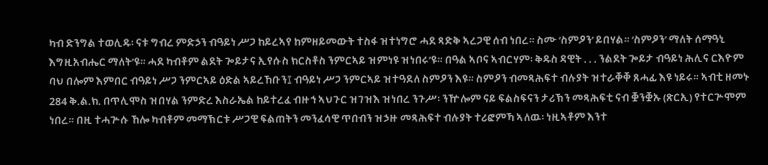ካብ ድንግል ተወሊዱ፡ ናቱ ግብረ ምድኃን ብዓይነ ሥጋ ከይረኣየ ከምዘይመውት ተስፋ ዝተነግሮ ሓደ ጻድቅ ኣረጋዊ ሰብ ነበረ። ስሙ ‘ስምዖን’ ይበሃል። ‘ስምዖን’ ማለት ሰማዓኒ እግዚአብሔር ማለት’ዩ። ሓደ ካብቶም ልደት ጐይታና ኢየሱስ ክርስቶስ ንምርኣይ ዝምነዩ ዝነበሩ’ዩ። በዓል ኣቦና ኣብርሃም፡ ቅዱስ ዳዊት . . . ንልደት ጐይታ ብዓይነ ሕሊና ርእዮም ባህ በሎም እምበር ብዓይነ ሥጋ ንምርኣይ ዕድል ኣይረኸቡን፤ ብዓይነ ሥጋ ንምርኣይ ዝተዓደለ ስምዖን እዩ። ስምዖን ብመጻሕፍተ ብሉያት ዝተራቐቐ ጸሓፊ እዩ ነይሩ። ኣብቲ ዘመኑ 284 ቅ.ል.ክ. በጥሊሞስ ዝበሃል ንምድረ እስራኤል ከይተረፈ ብዙኅ ኣህጉር ዝገዝእ ዝነበረ ንጉሥ፡ ንዅሎም ናይ ፍልስፍናን ታሪኽን መጻሕፍቲ ናብ ቛንቛኡ (ጽርኢ) የተርጕሞም ነበረ። በዚ ተሓጕሱ ኸሎ ካብቶም መማኽርቱ ሥጋዊ ፍልጠትን መንፈሳዊ ጥበብን ዝኃዙ መጻሕፍተ ብሉያት ተሪፎምኻ ኣለዉ፡ ነዚኣቶም እንተ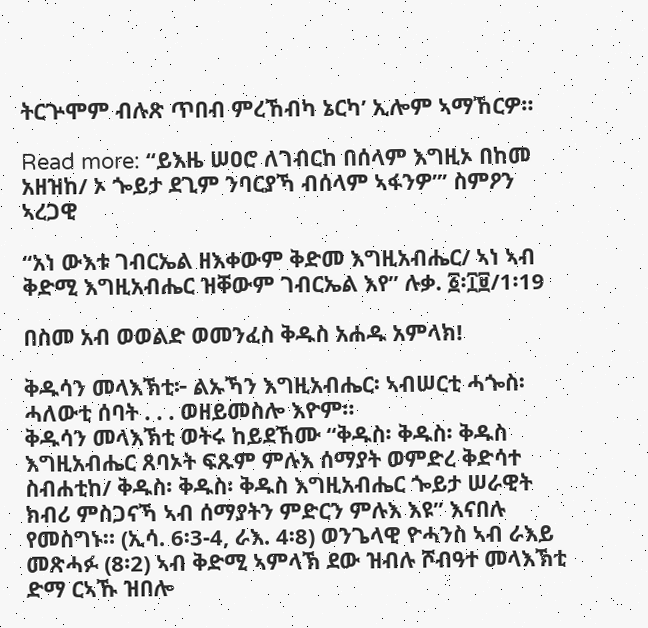ትርጕሞም ብሉጽ ጥበብ ምረኸብካ ኔርካ’ ኢሎም ኣማኸርዎ።

Read more: “ይእዜ ሠዐሮ ለገብርከ በሰላም እግዚኦ በከመ አዘዝከ/ ኦ ጐይታ ደጊም ንባርያኻ ብሰላም ኣፋንዎ’” ስምዖን ኣረጋዊ

“አነ ውእቱ ገብርኤል ዘእቀውም ቅድመ እግዚአብሔር/ ኣነ ኣብ ቅድሚ እግዚአብሔር ዝቐውም ገብርኤል እየ” ሉቃ. ፩፡፲፱/1፡19

በስመ አብ ወወልድ ወመንፈስ ቅዱስ አሐዱ አምላክ!

ቅዱሳን መላእኽቲ፦ ልኡኻን እግዚአብሔር፡ ኣብሠርቲ ሓጐስ፡ ሓለውቲ ሰባት . . . ወዘይመስሎ እዮም።
ቅዱሳን መላእኽቲ ወትሩ ከይደኸሙ “ቅዱስ፡ ቅዱስ፡ ቅዱስ እግዚአብሔር ጸባኦት ፍጹም ምሉእ ሰማያት ወምድረ ቅድሳተ ስብሐቲከ/ ቅዱስ፡ ቅዱስ፡ ቅዱስ እግዚአብሔር ጐይታ ሠራዊት ክብሪ ምስጋናኻ ኣብ ሰማያትን ምድርን ምሉእ እዩ” እናበሉ የመስግኑ። (ኢሳ. 6፡3-4, ራእ. 4፡8) ወንጌላዊ ዮሓንስ ኣብ ራእይ መጽሓፉ (8፡2) ኣብ ቅድሚ ኣምላኽ ደው ዝብሉ ሾብዓተ መላእኽቲ ድማ ርኣኹ ዝበሎ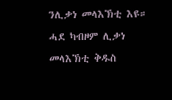ንሊቃነ መላእኽቲ እዩ። ሓደ ካብዞም ሊቃነ መላእኽቲ ቅዱስ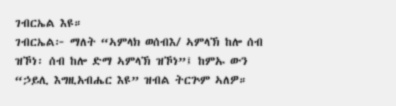ገብርኤል እዩ።
ገብርኤል፦ ማለት “ኣምላክ ወሰብእ/ ኣምላኽ ከሎ ሰብ ዝኾነ፡ ሰብ ከሎ ድማ ኣምላኽ ዝኾነ”፤ ከምኡ ውን “ኃይሊ እግዚአብሔር እዩ” ዝብል ትርጕም ኣለዎ።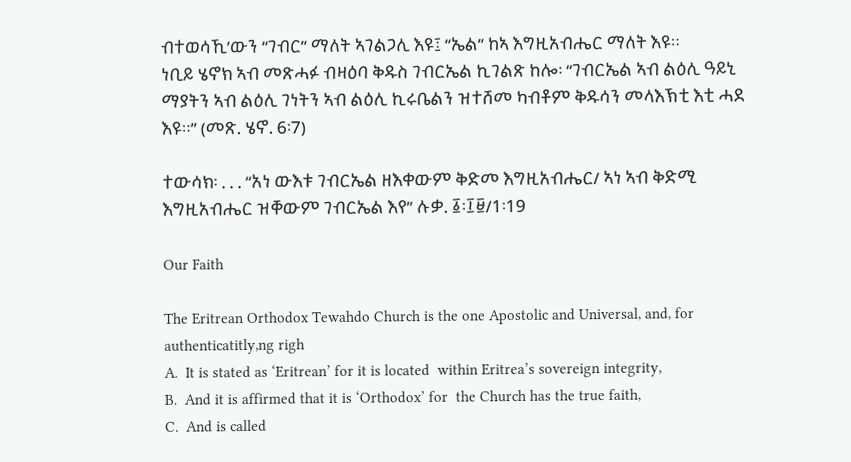ብተወሳኺ’ውን “ገብር” ማለት ኣገልጋሊ እዩ፤ “ኤል” ከኣ እግዚአብሔር ማለት እዩ።
ነቢይ ሄኖክ ኣብ መጽሓፉ ብዛዕባ ቅዱስ ገብርኤል ኪገልጽ ከሎ፡ “ገብርኤል ኣብ ልዕሊ ዓይኒ ማያትን ኣብ ልዕሊ ገነትን ኣብ ልዕሊ ኪሩቤልን ዝተሸመ ካብቶም ቅዱሳን መላእኽቲ እቲ ሓደ እዩ።” (መጽ. ሄኖ. 6፡7)

ተውሳክ፡ . . . “አነ ውእቱ ገብርኤል ዘእቀውም ቅድመ እግዚአብሔር/ ኣነ ኣብ ቅድሚ እግዚአብሔር ዝቐውም ገብርኤል እየ” ሉቃ. ፩፡፲፱/1፡19

Our Faith

The Eritrean Orthodox Tewahdo Church is the one Apostolic and Universal, and, for authenticatitly,ng righ
A.  It is stated as ‘Eritrean’ for it is located  within Eritrea’s sovereign integrity,
B.  And it is affirmed that it is ‘Orthodox’ for  the Church has the true faith,
C.  And is called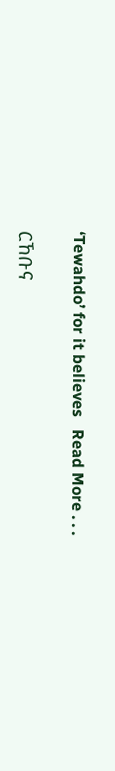‘Tewahdo’ for it believes   Read More . . .

ርኸቡና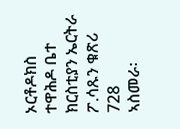ኦርቶዶክስ ተዋሕዶ ቤተ ክርስቲያን ኤርትራ
ፖ.ሳጹን ቁጽሪ 728
ኣስመራ፡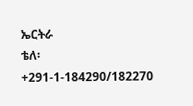ኤርትራ
ቴለ፡ +291-1-184290/182270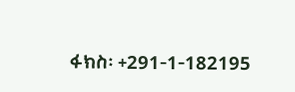ፋክስ፡ +291-1-182195